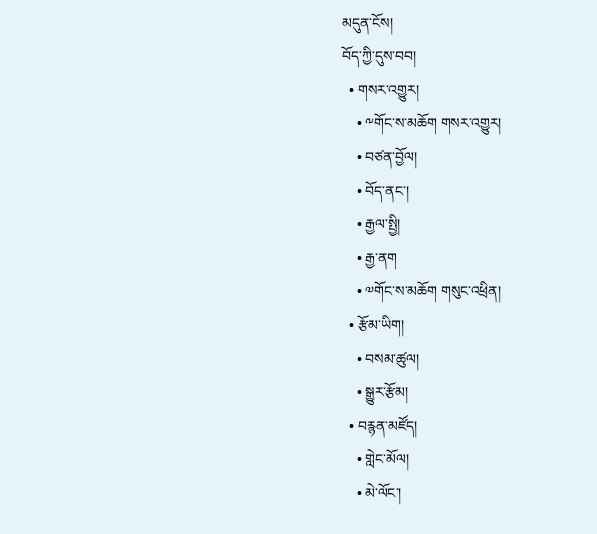མདུན་ངོས།
བོད་ཀྱི་དུས་བབ།
  • གསར་འགྱུར།
    • ༸གོང་ས་མཆོག གསར་འགྱུར།
    • བཙན་བྱོལ།
    • བོད་ནང་།
    • རྒྱལ་སྤྱི།
    • རྒྱ་ནག
    • ༧གོང་ས་མཆོག གསུང་འཕྲིན།
  • རྩོམ་ཡིག།
    • བསམ་ཚུལ།
    • སྒྱུར་རྩོམ།
  • བརྙན་མཛོད།
    • གླེང་མོལ།
    • མེ་ལོང་།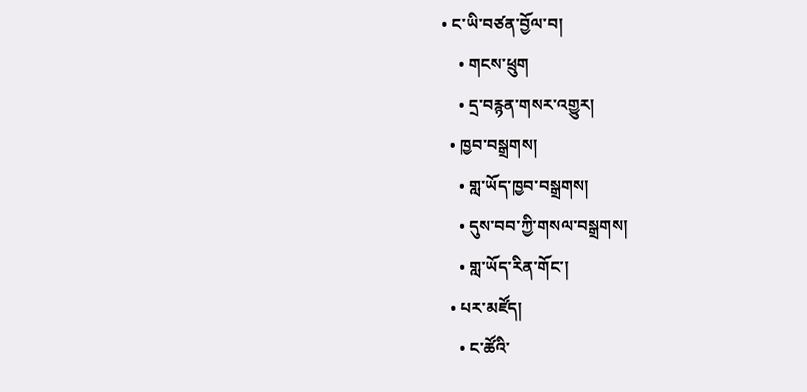• ང་ཡི་བཙན་བྱོལ་བ།
    • གངས་ཕྲུག
    • དྲ་བརྙན་གསར་འགྱུར།
  • ཁྱབ་བསྒྲགས།
    • གླ་ཡོད་ཁྱབ་བསྒྲགས།
    • དུས་བབ་ཀྱི་གསལ་བསྒྲགས།
    • གླ་ཡོད་རིན་གོང་།
  • པར་མཛོད།
    • ང་ཚོའི་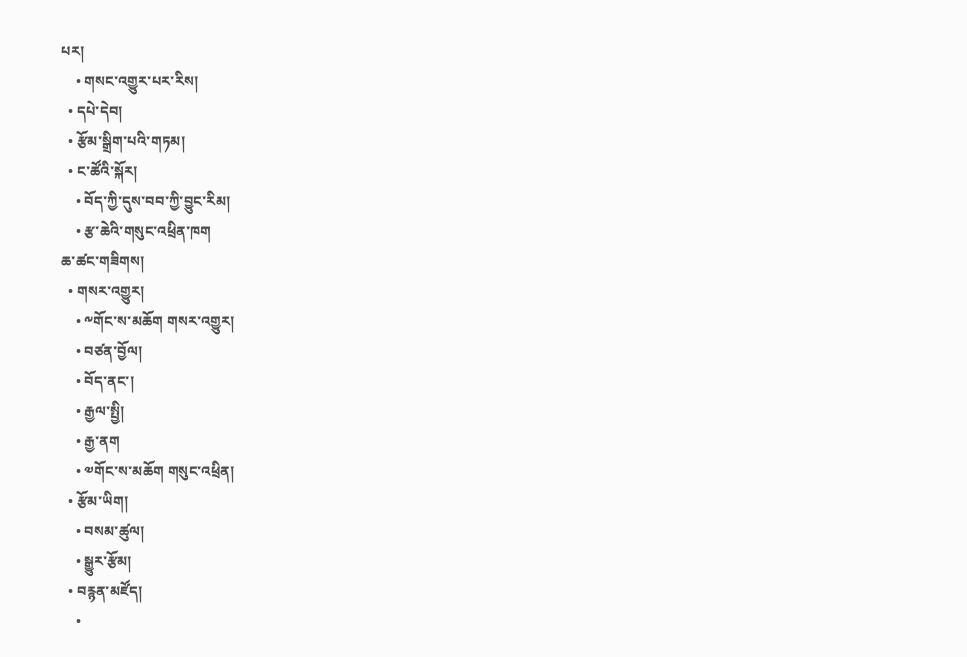པར།
    • གསང་འགྱུར་པར་རིས།
  • དཔེ་དེབ།
  • རྩོམ་སྒྲིག་པའི་གཏམ།
  • ང་ཚོའི་སྐོར།
    • བོད་ཀྱི་དུས་བབ་ཀྱི་བྱུང་རིམ།
    • རྩ་ཆེའི་གསུང་འཕྲིན་ཁག
ཆ་ཚང་གཟིགས།
  • གསར་འགྱུར།
    • ༸གོང་ས་མཆོག གསར་འགྱུར།
    • བཙན་བྱོལ།
    • བོད་ནང་།
    • རྒྱལ་སྤྱི།
    • རྒྱ་ནག
    • ༧གོང་ས་མཆོག གསུང་འཕྲིན།
  • རྩོམ་ཡིག།
    • བསམ་ཚུལ།
    • སྒྱུར་རྩོམ།
  • བརྙན་མཛོད།
    •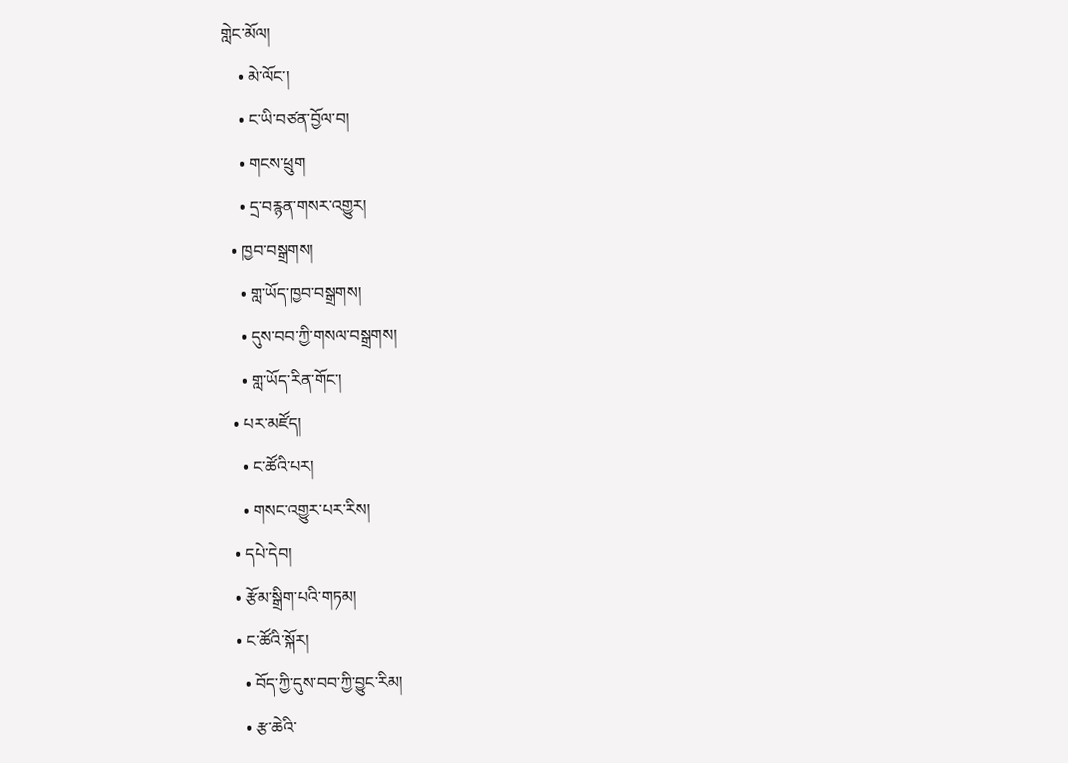གླེང་མོལ།
    • མེ་ལོང་།
    • ང་ཡི་བཙན་བྱོལ་བ།
    • གངས་ཕྲུག
    • དྲ་བརྙན་གསར་འགྱུར།
  • ཁྱབ་བསྒྲགས།
    • གླ་ཡོད་ཁྱབ་བསྒྲགས།
    • དུས་བབ་ཀྱི་གསལ་བསྒྲགས།
    • གླ་ཡོད་རིན་གོང་།
  • པར་མཛོད།
    • ང་ཚོའི་པར།
    • གསང་འགྱུར་པར་རིས།
  • དཔེ་དེབ།
  • རྩོམ་སྒྲིག་པའི་གཏམ།
  • ང་ཚོའི་སྐོར།
    • བོད་ཀྱི་དུས་བབ་ཀྱི་བྱུང་རིམ།
    • རྩ་ཆེའི་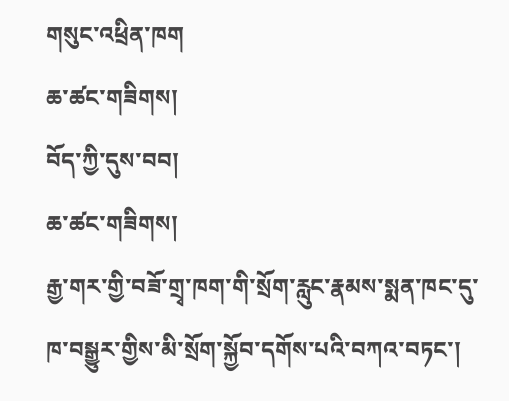གསུང་འཕྲིན་ཁག
ཆ་ཚང་གཟིགས།
བོད་ཀྱི་དུས་བབ།
ཆ་ཚང་གཟིགས།
རྒྱ་གར་གྱི་བཟོ་གྲྭ་ཁག་གི་སྲོག་རླུང་རྣམས་སྨན་ཁང་དུ་ཁ་བསྒྱུར་གྱིས་མི་སྲོག་སྐྱོབ་དགོས་པའི་བཀའ་བཏང་།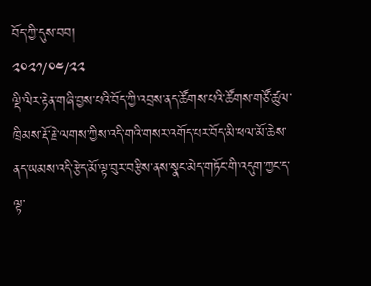བོད་ཀྱི་དུས་བབ།
༢༠༢༡/༠༤/༢༢
ལྡི་ལིར་རྟེན་གཞི་བྱས་པའི་བོད་ཀྱི་འབྲས་ནད་ཚོགས་པའི་ཚོགས་གཙོ་ཚུལ་ཁྲིམས་རྡོ་རྗེ་ལགས་ཀྱིས་འདི་གའི་གསར་འགོད་པར་བོད་མི་ཕལ་མོ་ཆེས་ནད་ཡམས་འདི་རྩེད་མོ་ལྟ་བུར་བརྩིས་ནས་སྣང་མེད་གཏོང་གི་འདུག་ཀྱང་ད་ལྟ་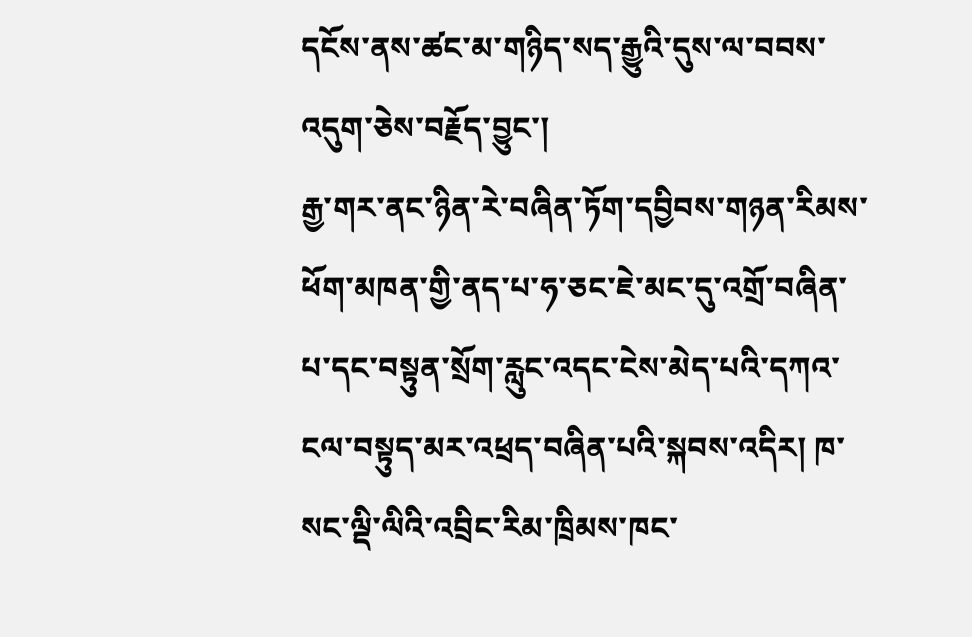དངོས་ནས་ཚང་མ་གཉིད་སད་རྒྱུའི་དུས་ལ་བབས་འདུག་ཅེས་བརྗོད་བྱུང་།
རྒྱ་གར་ནང་ཉིན་རེ་བཞིན་ཏོག་དབྱིབས་གཉན་རིམས་ཕོག་མཁན་གྱི་ནད་པ་ཧ་ཅང་ཇེ་མང་དུ་འགྲོ་བཞིན་པ་དང་བསྟུན་སྲོག་རླུང་འདང་ངེས་མེད་པའི་དཀའ་ངལ་བསྟུད་མར་འཕྲད་བཞིན་པའི་སྐབས་འདིར། ཁ་སང་ལྡི་ལིའི་འབྲིང་རིམ་ཁྲིམས་ཁང་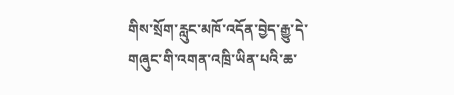གིས་སྲོག་རླུང་མཁོ་འདོན་བྱེད་རྒྱུ་དེ་གཞུང་གི་འགན་འཁྲི་ཡིན་པའི་ཆ་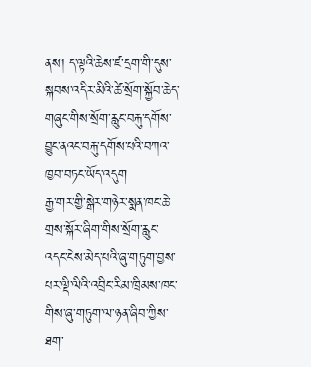ནས། ད་ལྟའི་ཆེས་ཛ་དྲག་གི་དུས་སྐབས་འདིར་མིའི་ཚེ་སྲོག་སྐྱོབ་ཆེད་གཞུང་གིས་སྲོག་རླུང་བརྐུ་དགོས་བྱུང་ནའང་བརྐུ་དགོས་པའི་བཀའ་ཁྱབ་བཏང་ཡོད་འདུག
རྒྱ་གར་གྱི་སྒེར་གཉེར་སྨན་ཁང་ཆེ་གྲས་སྐོར་ཞིག་གིས་སྲོག་རླུང་འདང་ངེས་མེད་པའི་ཞུ་གཏུག་བྱས་པར་ལྡི་ལིའི་འབྲིང་རིམ་ཁྲིམས་ཁང་གིས་ཞུ་གཏུག་ལ་ཉན་ཞིབ་ཀྱིས་ཐག་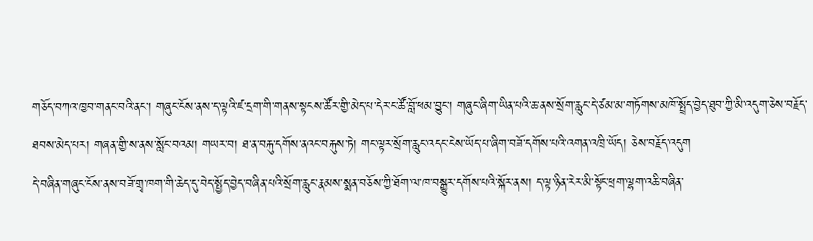གཅོད་བཀའ་ཁྱབ་གནང་བའི་ནང་། གཞུང་ངོས་ནས་ད་ལྟའི་ཛ་དྲག་གི་གནས་སྟངས་ཚོར་གྱི་མེད་པ་དེར་ང་ཚོ་བློ་ཕམ་བྱུང་། གཞུང་ཞིག་ཡིན་པའི་ཆ་ནས་སྲོག་རླུང་དེ་ཙམ་མ་གཏོགས་མཁོ་སྤྲོད་བྱེད་ཐུབ་ཀྱི་མི་འདུག་ཅེས་བརྗོད་ཐབས་མེད་པར། གཞན་གྱི་ས་ནས་སློང་བའམ། གཡར་བ། ཐ་ན་བརྐུ་དགོས་ནའང་བརྐུས་ཏེ། གང་ལྟར་སྲོག་རླུང་འདང་ངེས་ཡོད་པ་ཞིག་བཟོ་དགོས་པའི་འགན་འཁྲི་ཡོད། ཅེས་བརྗོད་འདུག
དེ་བཞིན་གཞུང་ངོས་ནས་བཟོ་གྲྭ་ཁག་གི་ཆེད་དུ་བེད་སྤྱོད་བྱེད་བཞིན་པའི་སྲོག་རླུང་རྣམས་སྨན་བཅོས་ཀྱི་ཐོག་ལ་ཁ་བསྒྱུར་དགོས་པའི་སྐོར་ནས། ད་ལྟ་ཉིན་རེར་མི་སྟོང་ཕྲག་ལྷག་འཆི་བཞིན་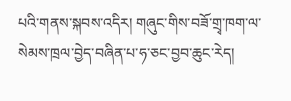པའི་གནས་སྐབས་འདིར། གཞུང་གིས་བཟོ་གྲྭ་ཁག་ལ་སེམས་ཁྲལ་བྱེད་བཞིན་པ་ཧ་ཅང་བྱབ་ཆུང་རེད།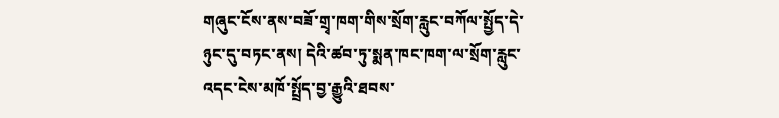གཞུང་ངོས་ནས་བཟོ་གྲྭ་ཁག་གིས་སྲོག་རླུང་བཀོལ་སྤྱོད་དེ་ཉུང་དུ་བཏང་ནས། དེའི་ཚབ་ཏུ་སྨན་ཁང་ཁག་ལ་སྲོག་རླུང་འདང་ངེས་མཁོ་སྤྲོད་བྱ་རྒྱུའི་ཐབས་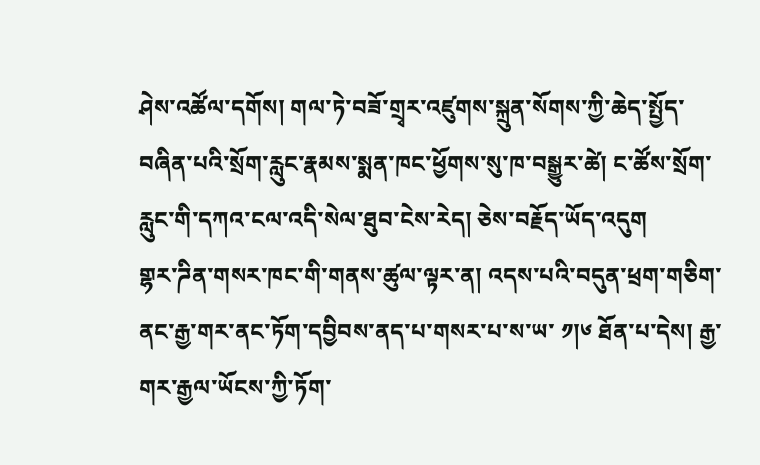ཤེས་འཚོལ་དགོས། གལ་ཏེ་བཟོ་གྲྭར་འཛུགས་སྐྲུན་སོགས་ཀྱི་ཆེད་སྤྱོད་བཞིན་པའི་སྲོག་རླུང་རྣམས་སྨན་ཁང་ཕྱོགས་སུ་ཁ་བསྒྱུར་ཚེ། ང་ཚོས་སྲོག་རླུང་གི་དཀའ་ངལ་འདི་སེལ་ཐུབ་ངེས་རེད། ཅེས་བརྗོད་ཡོད་འདུག
གྷར་ཌིན་གསར་ཁང་གི་གནས་ཚུལ་ལྟར་ན། འདས་པའི་བདུན་ཕྲག་གཅིག་ནང་རྒྱ་གར་ནང་ཏོག་དབྱིབས་ནད་པ་གསར་པ་ས་ཡ་ ༡།༦ ཐོན་པ་དེས། རྒྱ་གར་རྒྱལ་ཡོངས་ཀྱི་ཏོག་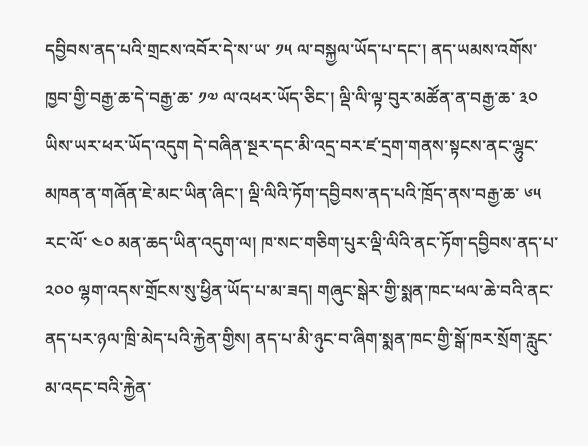དབྱིབས་ནད་པའི་གྲངས་འབོར་དེ་ས་ཡ་ ༡༥ ལ་བསྐྱལ་ཡོད་པ་དང་། ནད་ཡམས་འགོས་ཁྱབ་གྱི་བརྒྱ་ཆ་དེ་བརྒྱ་ཆ་ ༡༧ ལ་འཕར་ཡོད་ཅིང་། ལྡི་ལི་ལྟ་བུར་མཚོན་ན་བརྒྱ་ཆ་ ༣༠ ཡིས་ཡར་ཕར་ཡོད་འདུག དེ་བཞིན་སྔར་དང་མི་འདྲ་བར་ཛ་དྲག་གནས་སྟངས་ནང་ལྷུང་མཁན་ན་གཞོན་ཇེ་མང་ཡིན་ཞིང་། ལྡི་ལིའི་ཏོག་དབྱིབས་ནད་པའི་ཁྲོད་ནས་བརྒྱ་ཆ་ ༦༥ རང་ལོ་ ༤༠ མན་ཆད་ཡིན་འདུག་ལ། ཁ་སང་གཅིག་པུར་ལྡི་ལིའི་ནང་ཏོག་དབྱིབས་ནད་པ་ ༢༠༠ ལྷག་འདས་གྲོངས་སུ་ཕྱིན་ཡོད་པ་མ་ཟད། གཞུང་སྒེར་གྱི་སྨན་ཁང་ཕལ་ཆེ་བའི་ནང་ནད་པར་ཉལ་ཁྲི་མེད་པའི་རྐྱེན་གྱིས། ནད་པ་མི་ཉུང་བ་ཞིག་སྨན་ཁང་གྱི་སྒོ་ཁར་སྲོག་རླུང་མ་འདང་བའི་རྐྱེན་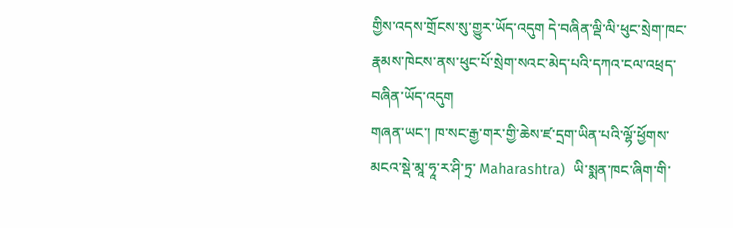གྱིས་འདས་གྲོངས་སུ་གྱུར་ཡོད་འདུག དེ་བཞིན་ལྡི་ལི་ཕུང་སྲེག་ཁང་རྣམས་ཁེངས་ནས་ཕུང་པོ་སྲེག་སའང་མེད་པའི་དཀའ་ངལ་འཕྲད་བཞིན་ཡོད་འདུག
གཞན་ཡང་། ཁ་སང་རྒྱ་གར་གྱི་ཆེས་ཛ་དྲག་ཡིན་པའི་ལྷོ་ཕྱོགས་མངའ་སྡེ་མཱ་ཧཱ་ར་ཤི་ཏྲ་ Maharashtra)  ཡི་སྨན་ཁང་ཞིག་གི་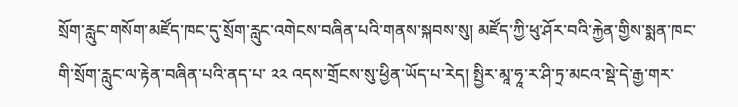སྲོག་རླུང་གསོག་མཛོད་ཁང་དུ་སྲོག་རླུང་འགེངས་བཞིན་པའི་གནས་སྐབས་སུ། མཛོད་ཀྱི་ཕུ་ཤོར་བའི་རྐྱེན་གྱིས་སྨན་ཁང་གི་སྲོག་རླུང་ལ་རྟེན་བཞིན་པའི་ནད་པ་ ༢༢ འདས་གྲོངས་སུ་ཕྱིན་ཡོད་པ་རེད། སྤྱིར་མཱ་ཧཱ་ར་ཤི་ཏྲ་མངའ་སྡེ་དེ་རྒྱ་གར་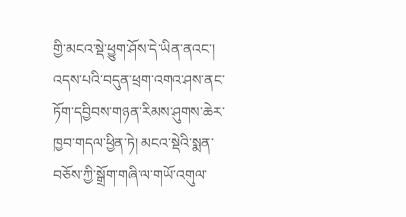གྱི་མངའ་སྡེ་ཕྱུག་ཤོས་དེ་ཡིན་ནའང་། འདས་པའི་བདུན་ཕྲག་འགའ་ཤས་ནང་ཏོག་དབྱིབས་གཉན་རིམས་ཤུགས་ཆེར་ཁྱབ་གདལ་ཕྱིན་ཏེ། མངའ་སྡེའི་སྨན་བཅོས་ཀྱི་སྒྲོག་གཞི་ལ་གཡོ་འགུལ་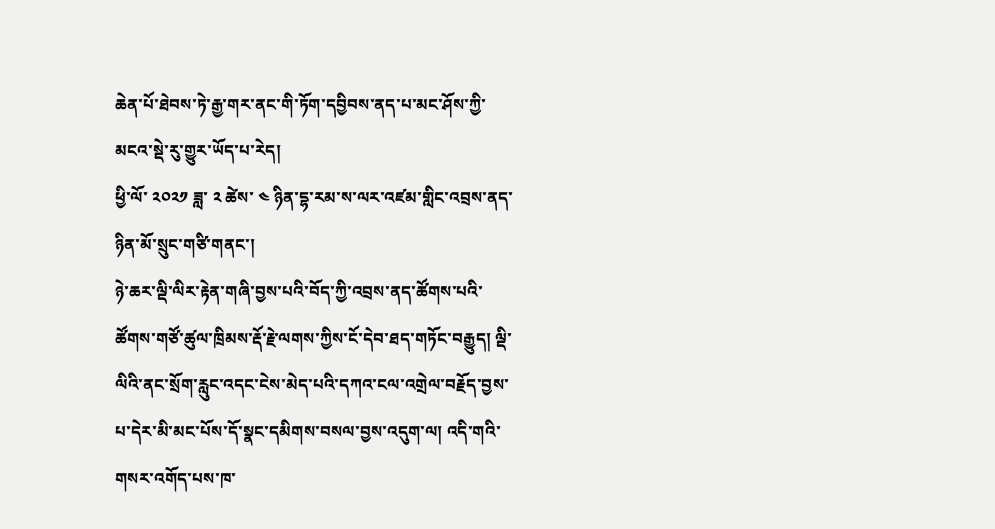ཆེན་པོ་ཐེབས་ཏེ་རྒྱ་གར་ནང་གི་ཏོག་དབྱིབས་ནད་པ་མང་ཤོས་ཀྱི་མངའ་སྡེ་རུ་གྱུར་ཡོད་པ་རེད།
ཕྱི་ལོ་ ༢༠༢༡ ཟླ་ ༢ ཚེས་ ༤ ཉིན་དྷ་རམ་ས་ལར་འཛམ་གླིང་འབྲས་ནད་ཉིན་མོ་སྲུང་གཙི་གནང་།
ཉེ་ཆར་ལྡི་ལིར་རྟེན་གཞི་བྱས་པའི་བོད་ཀྱི་འབྲས་ནད་ཚོགས་པའི་ཚོགས་གཙོ་ཚུལ་ཁྲིམས་རྡོ་རྗེ་ལགས་ཀྱིས་ངོ་དེབ་ཐད་གཏོང་བརྒྱུད། ལྡི་ལིའི་ནང་སྲོག་རླུང་འདང་ངེས་མེད་པའི་དཀའ་ངལ་འགྲེལ་བརྗོད་བྱས་པ་དེར་མི་མང་པོས་དོ་སྣང་དམིགས་བསལ་བྱས་འདུག་ལ། འདི་གའི་གསར་འགོད་པས་ཁ་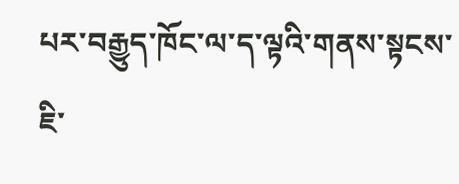པར་བརྒྱུད་ཁོང་ལ་ད་ལྟའི་གནས་སྟངས་ཇི་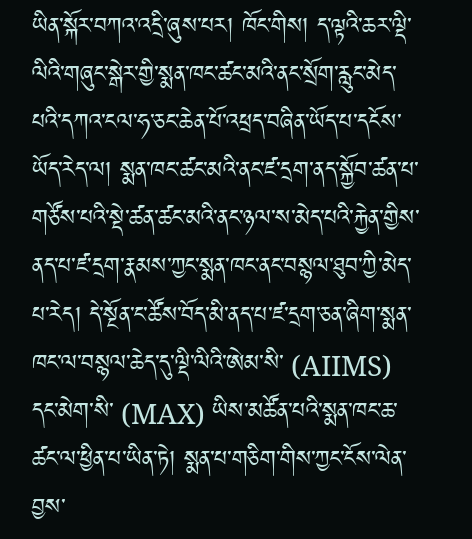ཡིན་སྐོར་བཀའ་འདྲི་ཞུས་པར། ཁོང་གིས། ད་ལྟའི་ཆར་ལྡི་ལིའི་གཞུང་སྒེར་གྱི་སྨན་ཁང་ཚང་མའི་ནང་སྲོག་རླུང་མེད་པའི་དཀའ་ངལ་ཧ་ཅང་ཆེན་པོ་འཕྲད་བཞིན་ཡོད་པ་དངོས་ཡོད་རེད་ལ། སྨན་ཁང་ཚང་མའི་ནང་ཛ་དྲག་ནད་སྐྱོབ་ཚན་པ་གཙོས་པའི་སྡེ་ཚན་ཚང་མའི་ནང་ཉལ་ས་མེད་པའི་རྐྱེན་གྱིས་ནད་པ་ཛ་དྲག་རྣམས་ཀྱང་སྨན་ཁང་ནང་བསྙལ་ཐུབ་ཀྱི་མེད་པ་རེད། དེ་སྔོན་ང་ཚོས་བོད་མི་ནད་པ་ཛ་དྲག་ཅན་ཞིག་སྨན་ཁང་ལ་བསྙལ་ཆེད་དུ་ལྡི་ལིའི་ཨེམ་སི་ (AIIMS) དང་མེག་སི་ (MAX) ཡིས་མཚོན་པའི་སྨན་ཁང་ཆ་ཚང་ལ་ཕྱིན་པ་ཡིན་ཏེ། སྨན་པ་གཅིག་གིས་ཀྱང་ངོས་ལེན་བྱས་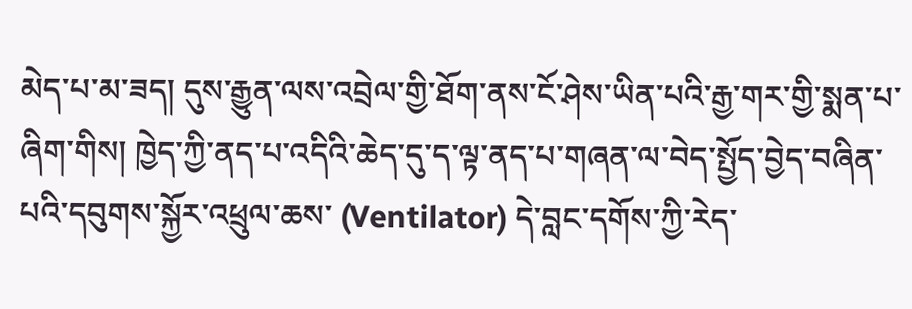མེད་པ་མ་ཟད། དུས་རྒྱུན་ལས་འབྲེལ་གྱི་ཐོག་ནས་ངོ་ཤེས་ཡིན་པའི་རྒྱ་གར་གྱི་སྨན་པ་ཞིག་གིས། ཁྱེད་ཀྱི་ནད་པ་འདིའི་ཆེད་དུ་ད་ལྟ་ནད་པ་གཞན་ལ་བེད་སྤྱོད་བྱེད་བཞིན་པའི་དབུགས་སྐྱོར་འཕྲུལ་ཆས་ (Ventilator) དེ་བླང་དགོས་ཀྱི་རེད་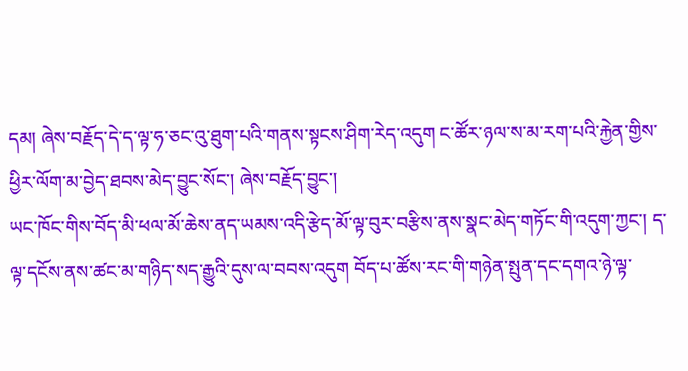དམ། ཞེས་བརྗོད་དེ་ད་ལྟ་ཧ་ཅང་འུ་ཐུག་པའི་གནས་སྟངས་ཤིག་རེད་འདུག ང་ཚོར་ཉལ་ས་མ་རག་པའི་རྐྱེན་གྱིས་ཕྱིར་ལོག་མ་བྱེད་ཐབས་མེད་བྱུང་སོང་། ཞེས་བརྗོད་བྱུང་།
ཡང་ཁོང་གིས་བོད་མི་ཕལ་མོ་ཆེས་ནད་ཡམས་འདི་རྩེད་མོ་ལྟ་བུར་བརྩིས་ནས་སྣང་མེད་གཏོང་གི་འདུག་ཀྱང་། ད་ལྟ་དངོས་ནས་ཚང་མ་གཉིད་སད་རྒྱུའི་དུས་ལ་བབས་འདུག བོད་པ་ཚོས་རང་གི་གཉེན་སྤུན་དང་དགའ་ཉེ་ལྟ་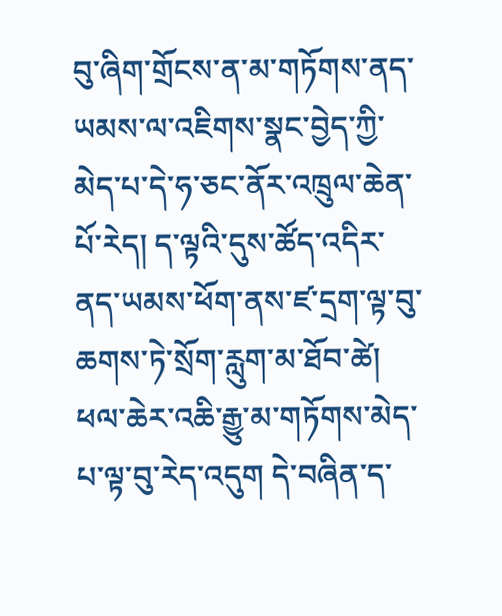བུ་ཞིག་གྲོངས་ན་མ་གཏོགས་ནད་ཡམས་ལ་འཇིགས་སྣང་བྱེད་ཀྱི་མེད་པ་དེ་ཧ་ཅང་ནོར་འཁྲུལ་ཆེན་པོ་རེད། ད་ལྟའི་དུས་ཚོད་འདིར་ནད་ཡམས་ཕོག་ནས་ཛ་དྲག་ལྟ་བུ་ཆགས་ཏེ་སྲོག་རླུག་མ་ཐོབ་ཚེ། ཕལ་ཆེར་འཆི་རྒྱུ་མ་གཏོགས་མེད་པ་ལྟ་བུ་རེད་འདུག དེ་བཞིན་ད་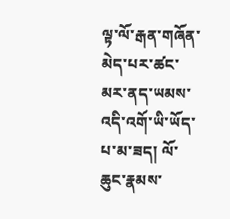ལྟ་ལོ་རྒན་གཞོན་མེད་པར་ཚང་མར་ནད་ཡམས་འདི་འགོ་ཡི་ཡོད་པ་མ་ཟད། ལོ་ཆུང་རྣམས་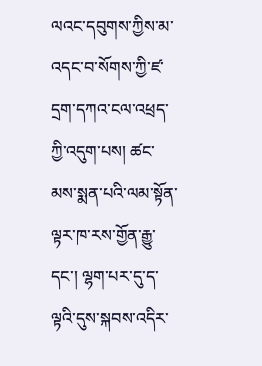ལའང་དབུགས་ཀྱིས་མ་འདང་བ་སོགས་ཀྱི་ཛ་དྲག་དཀའ་ངལ་འཕྲད་ཀྱི་འདུག་པས། ཚང་མས་སྨན་པའི་ལམ་སྟོན་ལྟར་ཁ་རས་གྱོན་རྒྱུ་དང་། ལྷག་པར་དུ་ད་ལྟའི་དུས་སྐབས་འདིར་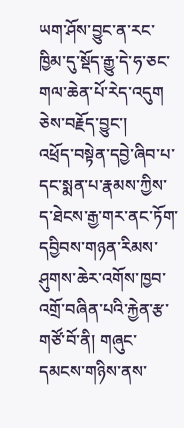ཡག་ཤོས་བྱུང་ན་རང་ཁྱིམ་དུ་སྡོད་རྒྱུ་དེ་ཧ་ཅང་གལ་ཆེན་པོ་རེད་འདུག ཅེས་བརྗོད་བྱུང་།
འཕྲོད་བསྟེན་དབྱེ་ཞིབ་པ་དང་སྨན་པ་རྣམས་ཀྱིས་ད་ཐེངས་རྒྱ་གར་ནང་ཏོག་དབྱིབས་གཉན་རིམས་ཤུགས་ཆེར་འགོས་ཁྱབ་འགྲོ་བཞིན་པའི་རྐྱེན་རྩ་གཙོ་བོ་ནི། གཞུང་དམངས་གཉིས་ནས་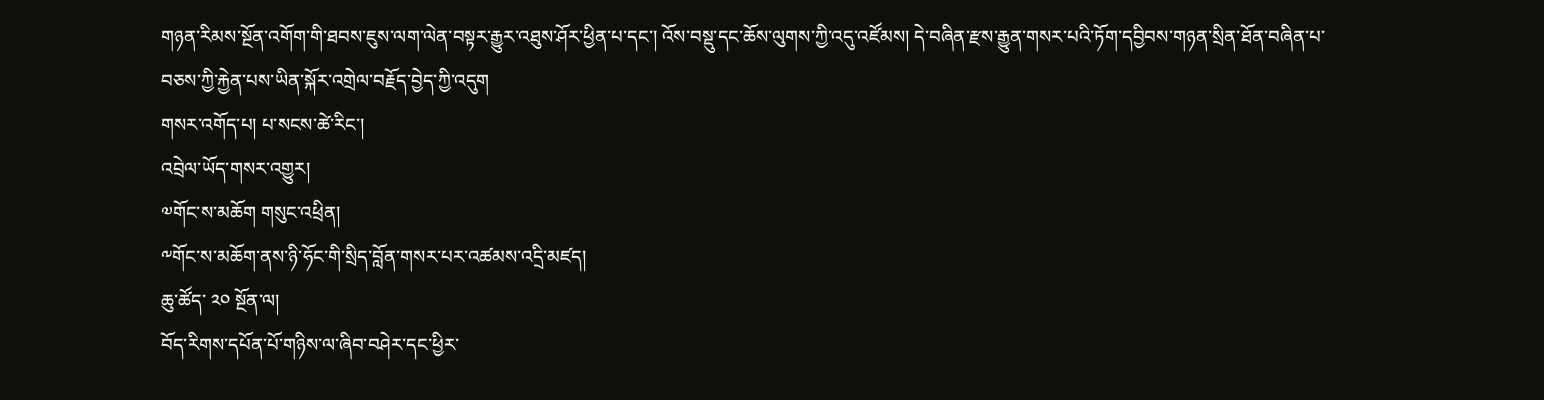གཉན་རིམས་སྔོན་འགོག་གི་ཐབས་ཇུས་ལག་ལེན་བསྟར་རྒྱུར་འཐུས་ཤོར་ཕྱིན་པ་དང་། འོས་བསྡུ་དང་ཆོས་ལུགས་ཀྱི་འདུ་འཛོམས། དེ་བཞིན་རྫས་རྒྱུན་གསར་པའི་ཏོག་དབྱིབས་གཉན་སྲིན་ཐོན་བཞིན་པ་བཅས་ཀྱི་རྐྱེན་པས་ཡིན་སྐོར་འགྲེལ་བརྗོད་བྱེད་ཀྱི་འདུག
གསར་འགོད་པ། པ་སངས་ཚེ་རིང་།
འབྲེལ་ཡོད་གསར་འགྱུར།
༧གོང་ས་མཆོག གསུང་འཕྲིན།
༸གོང་ས་མཆོག་ནས་ཉི་ཧོང་གི་སྲིད་བློན་གསར་པར་འཚམས་འདྲི་མཛད།
ཆུ་ཚོད་ ༢༠ སྔོན་ལ།
བོད་རིགས་དཔོན་པོ་གཉིས་ལ་ཞིབ་བཤེར་དང་ཕྱིར་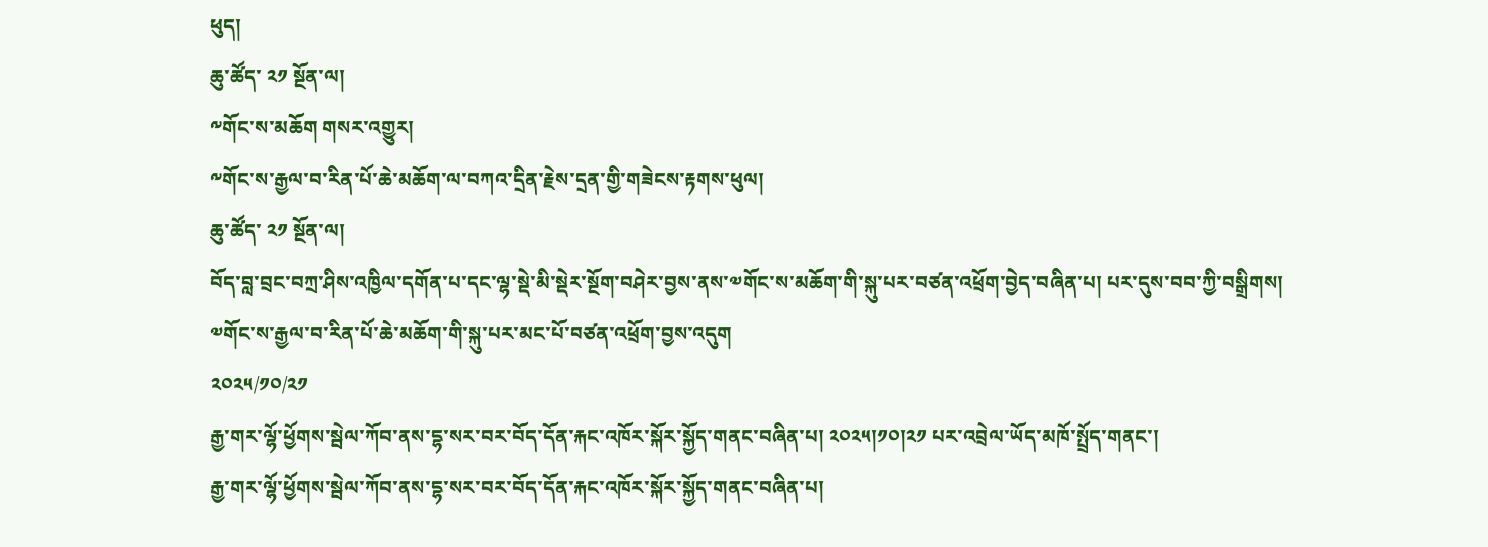ཕུད།
ཆུ་ཚོད་ ༢༡ སྔོན་ལ།
༸གོང་ས་མཆོག གསར་འགྱུར།
༸གོང་ས་རྒྱལ་བ་རིན་པོ་ཆེ་མཆོག་ལ་བཀའ་དྲིན་རྗེས་དྲན་གྱི་གཟེངས་རྟགས་ཕུལ།
ཆུ་ཚོད་ ༢༡ སྔོན་ལ།
བོད་བླ་བྲང་བཀྲ་ཤིས་འཁྱིལ་དགོན་པ་དང་ལྷ་སྡེ་མི་སྡེར་སྔོག་བཤེར་བྱས་ནས་༧གོང་ས་མཆོག་གི་སྐུ་པར་བཙན་འཕྲོག་བྱེད་བཞིན་པ། པར་དུས་བབ་ཀྱི་བསྒྲིགས།
༧གོང་ས་རྒྱལ་བ་རིན་པོ་ཆེ་མཆོག་གི་སྐུ་པར་མང་པོ་བཙན་འཕྲོག་བྱས་འདུག
༢༠༢༥/༡༠/༢༡
རྒྱ་གར་ལྷོ་ཕྱོགས་སྦེལ་ཀོབ་ནས་དྷ་སར་བར་བོད་དོན་རྐང་འཁོར་སྐོར་སྐྱོད་གནང་བཞིན་པ། ༢༠༢༥།༡༠།༢༡ པར་འབྲེལ་ཡོད་མཁོ་སྤྲོད་གནང་།
རྒྱ་གར་ལྷོ་ཕྱོགས་སྦེལ་ཀོབ་ནས་དྷ་སར་བར་བོད་དོན་རྐང་འཁོར་སྐོར་སྐྱོད་གནང་བཞིན་པ།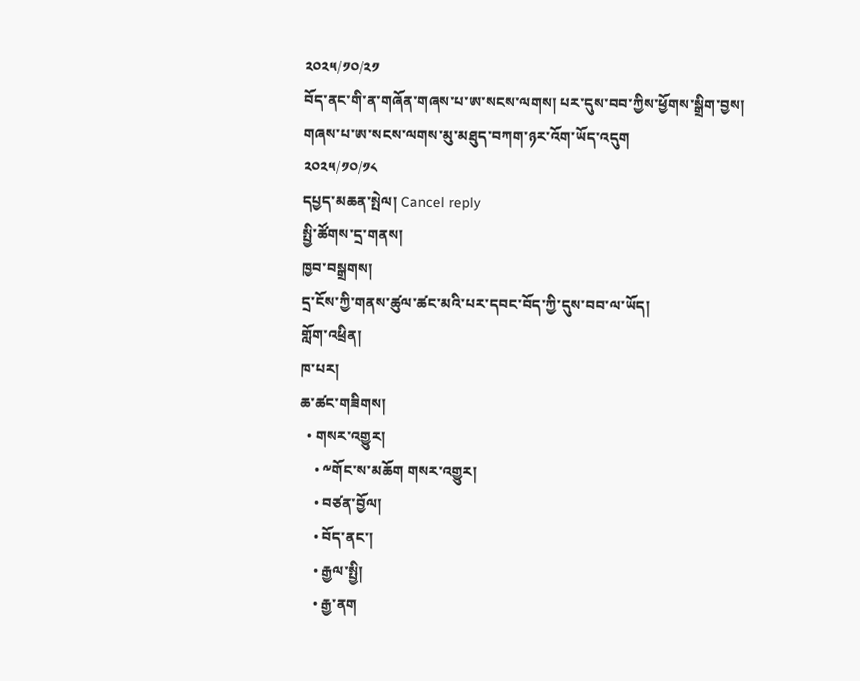༢༠༢༥/༡༠/༢༡
བོད་ནང་གི་ན་གཞོན་གཞས་པ་ཨ་སངས་ལགས། པར་དུས་བབ་ཀྱིས་ཕྱོགས་སྒྲིག་བྱས།
གཞས་པ་ཨ་སངས་ལགས་མུ་མཐུད་བཀག་ཉར་འོག་ཡོད་འདུག
༢༠༢༥/༡༠/༡༨
དཔྱད་མཆན་སྤེལ། Cancel reply
སྤྱི་ཚོགས་དྲ་གནས།
ཁྱབ་བསྒྲགས།
དྲ་ངོས་ཀྱི་གནས་ཚུལ་ཚང་མའི་པར་དབང་བོད་ཀྱི་དུས་བབ་ལ་ཡོད།
གློག་འཕྲིན།
ཁ་པར།
ཆ་ཚང་གཟིགས།
  • གསར་འགྱུར།
    • ༸གོང་ས་མཆོག གསར་འགྱུར།
    • བཙན་བྱོལ།
    • བོད་ནང་།
    • རྒྱལ་སྤྱི།
    • རྒྱ་ནག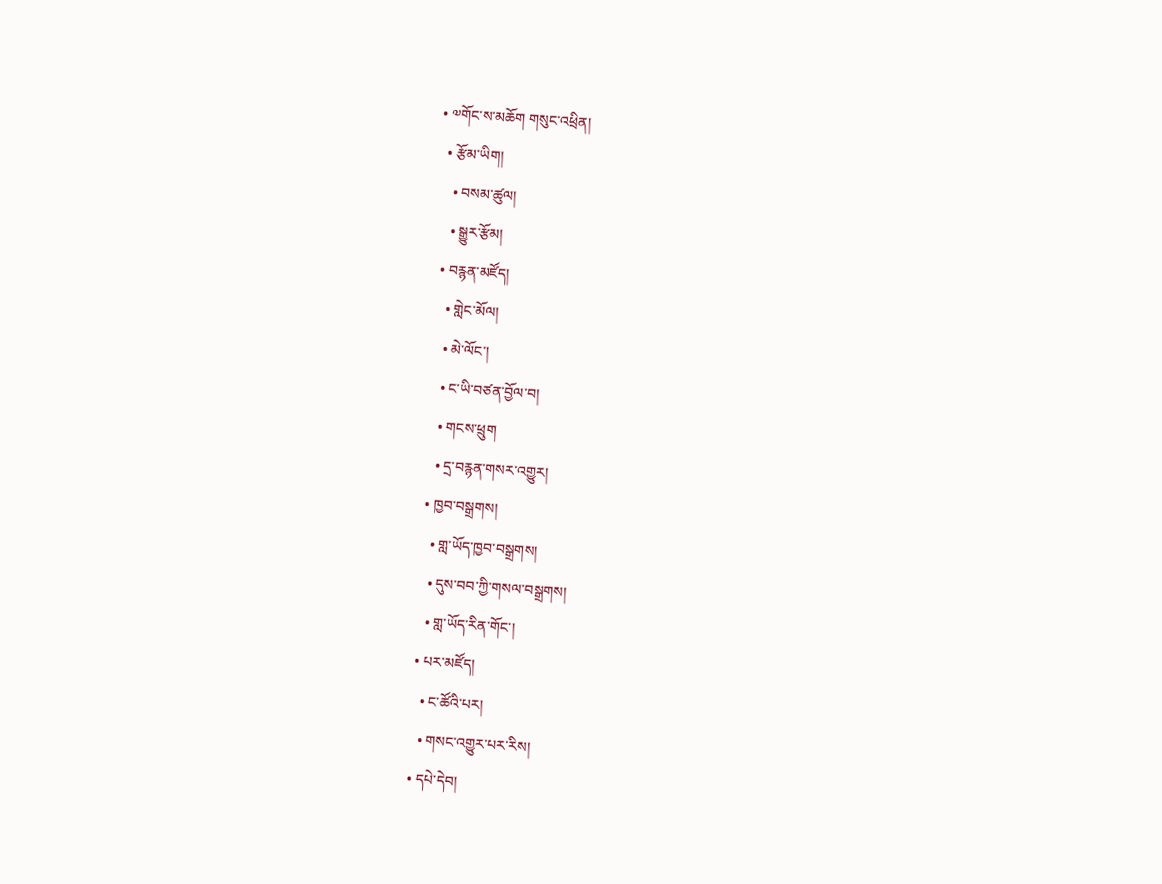• ༧གོང་ས་མཆོག གསུང་འཕྲིན།
  • རྩོམ་ཡིག།
    • བསམ་ཚུལ།
    • སྒྱུར་རྩོམ།
  • བརྙན་མཛོད།
    • གླེང་མོལ།
    • མེ་ལོང་།
    • ང་ཡི་བཙན་བྱོལ་བ།
    • གངས་ཕྲུག
    • དྲ་བརྙན་གསར་འགྱུར།
  • ཁྱབ་བསྒྲགས།
    • གླ་ཡོད་ཁྱབ་བསྒྲགས།
    • དུས་བབ་ཀྱི་གསལ་བསྒྲགས།
    • གླ་ཡོད་རིན་གོང་།
  • པར་མཛོད།
    • ང་ཚོའི་པར།
    • གསང་འགྱུར་པར་རིས།
  • དཔེ་དེབ།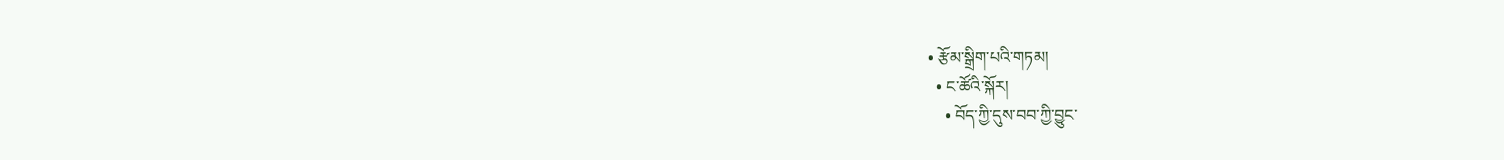• རྩོམ་སྒྲིག་པའི་གཏམ།
  • ང་ཚོའི་སྐོར།
    • བོད་ཀྱི་དུས་བབ་ཀྱི་བྱུང་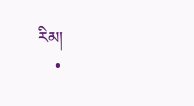རིམ།
    •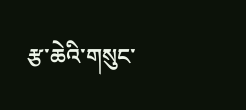རྩ་ཆེའི་གསུང་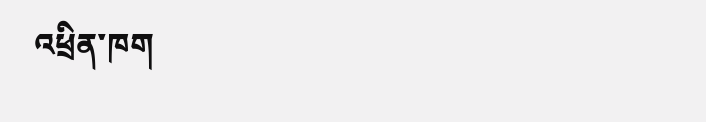འཕྲིན་ཁག